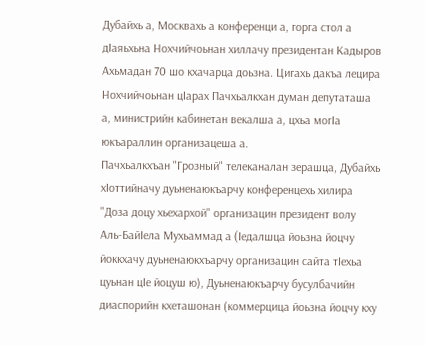Дубайхь а, Москвахь а конференци а, горга стол а дIаяьхьна Нохчийчоьнан хиллачу президентан Кадыров Ахьмадан 70 шо кхачарца доьзна. Цигахь дакъа лецира Нохчийчоьнан цIарах Пачхьалкхан думан депутаташа а, министрийн кабинетан векалша а, цхьа могIа юкъараллин организацеша а.
Пачхьалкхъан "Грозный" телеканалан зерашца, Дубайхь хIоттийначу дуьненаюкъарчу конференцехь хилира "Доза доцу хьехархой" организацин президент волу Аль-БайIела Мухьаммад а (Iедалшца йоьзна йоцчу йоккхачу дуьненаюкхъарчу организацин сайта тIехьа цуьнан цIе йоцуш ю), Дуьненаюкъарчу бусулбачийн диаспорийн кхеташонан (коммерцица йоьзна йоцчу кху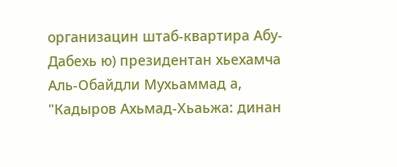организацин штаб-квартира Абу-Дабехь ю) президентан хьехамча Аль-Обайдли Мухьаммад а, "Кадыров Ахьмад-Хьаьжа: динан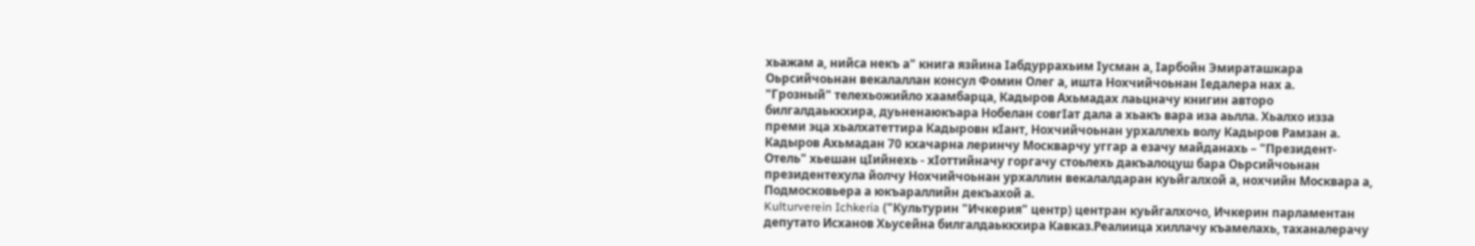хьажам а, нийса некъ а" книга язйина Iабдуррахьим Iусман а, Iарбойн Эмираташкара Оьрсийчоьнан векалаллан консул Фомин Олег а, ишта Нохчийчоьнан Iедалера нах а.
"Грозный" телехьожийло хаамбарца, Кадыров Ахьмадах лаьцначу книгин авторо билгалдаьккхира, дуьненаюкъара Нобелан совгIат дала а хьакъ вара иза аьлла. Хьалхо изза преми эца хьалхатеттира Кадыровн кIант, Нохчийчоьнан урхаллехь волу Кадыров Рамзан а.
Кадыров Ахьмадан 70 кхачарна леринчу Москварчу уггар а езачу майданахь – "Президент-Отель" хьешан цIийнехь - хIоттийначу горгачу стоьлехь дакъалоцуш бара Оьрсийчоьнан президентехула йолчу Нохчийчоьнан урхаллин векалалдаран куьйгалхой а, нохчийн Москвара а, Подмосковьера а юкъараллийн декъахой а.
Kulturverein Ichkeria ("Культурин "Ичкерия" центр) центран куьйгалхочо, Ичкерин парламентан депутато Исханов Хьусейна билгалдаьккхира Кавказ.Реалиица хиллачу къамелахь, таханалерачу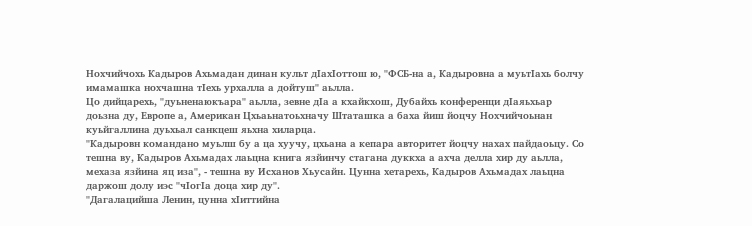Нохчийчохь Кадыров Ахьмадан динан культ дIахIоттош ю, "ФСБ-на а, Кадыровна а муьтIахь болчу имамашка нохчашна тIехь урхалла а дойтуш" аьлла.
Цо дийцарехь, "дуьненаюкъара" аьлла, зевне дIа а кхайкхош, Дубайхь конференци дIаяьхьар доьзна ду, Европе а, Американ Цхьаьнатоьхначу Штаташка а баха йиш йоцчу Нохчийчоьнан куьйгаллина дуьхьал санкцеш яьхна хиларца.
"Кадыровн командано муьлш бу а ца хуучу, цхьана а кепара авторитет йоцчу нахах пайдаоьцу. Со тешна ву, Кадыров Ахьмадах лаьцна книга язйинчу стагана дуккха а ахча делла хир ду аьлла, мехаза язйина яц иза", - тешна ву Исханов Хьусайн. Цунна хетарехь, Кадыров Ахьмадах лаьцна даржош долу иэс "чIогIа доца хир ду".
"Дагалацийша Ленин, цунна хIиттийна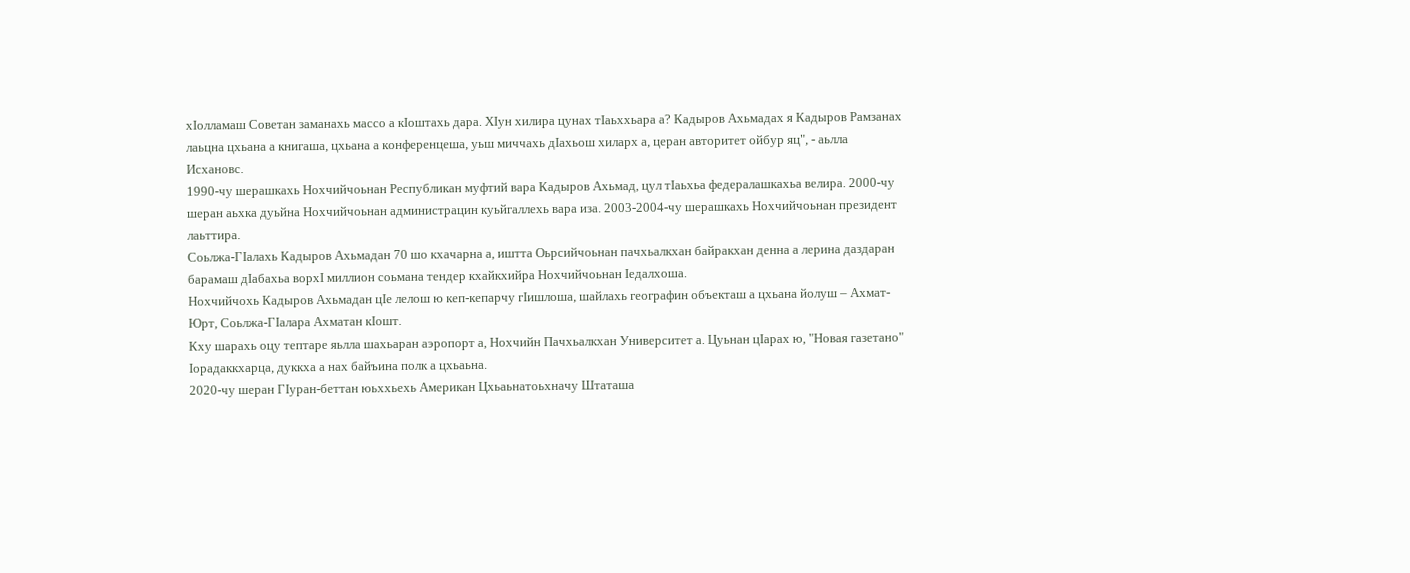хIолламаш Советан заманахь массо а кIоштахь дара. ХIун хилира цунах тIаьххьара а? Кадыров Ахьмадах я Кадыров Рамзанах лаьцна цхьана а книгаша, цхьана а конференцеша, уьш миччахь дIахьош хиларх а, церан авторитет ойбур яц", - аьлла Исхановс.
1990-чу шерашкахь Нохчийчоьнан Республикан муфтий вара Кадыров Ахьмад, цул тIаьхьа федералашкахьа велира. 2000-чу шеран аьхка дуьйна Нохчийчоьнан администрацин куьйгаллехь вара иза. 2003-2004-чу шерашкахь Нохчийчоьнан президент лаьттира.
Соьлжа-ГIалахь Кадыров Ахьмадан 70 шо кхачарна а, иштта Оьрсийчоьнан пачхьалкхан байракхан денна а лерина даздаран барамаш дIабахьа ворхI миллион соьмана тендер кхайкхийра Нохчийчоьнан Iедалхоша.
Нохчийчохь Кадыров Ахьмадан цIе лелош ю кеп-кепарчу гIишлоша, шайлахь географин объекташ а цхьана йолуш – Ахмат-Юрт, Соьлжа-ГIалара Ахматан кIошт.
Кху шарахь оцу тептаре яьлла шахьаран аэропорт а, Нохчийн Пачхьалкхан Университет а. Цуьнан цIарах ю, "Новая газетано" Iорадаккхарца, дуккха а нах байъина полк а цхьаьна.
2020-чу шеран ГIуран-беттан юьххьехь Американ Цхьаьнатоьхначу Штаташа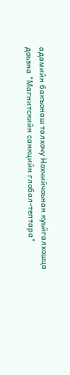адамийн бакъонаш талхочу Нохчийчоьнан куьйгалхошца доьзна "Магнитскийн санкцийн глобал-тептара"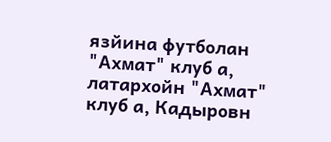язйина футболан "Ахмат" клуб а, латархойн "Ахмат" клуб а, Кадыровн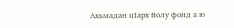Ахьмадан цIарх йолу фонд а ю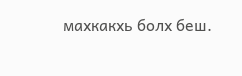махкакхь болх беш.